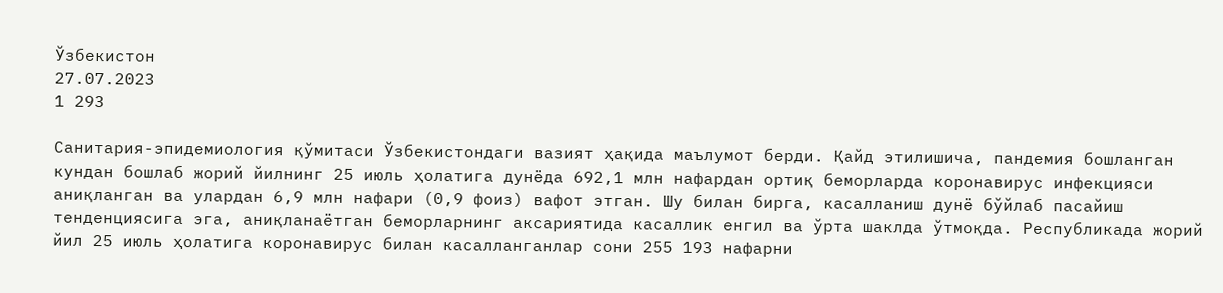Ўзбекистон
27.07.2023
1 293

Санитария-эпидемиология қўмитаси Ўзбекистондаги вазият ҳақида маълумот берди. Қайд этилишича, пандемия бошланган кундан бошлаб жорий йилнинг 25 июль ҳолатига дунёда 692,1 млн нафардан ортиқ беморларда коронавирус инфекцияси аниқланган ва улардан 6,9 млн нафари (0,9 фоиз) вафот этган. Шу билан бирга, касалланиш дунё бўйлаб пасайиш тенденциясига эга, аниқланаётган беморларнинг аксариятида касаллик енгил ва ўрта шаклда ўтмоқда. Республикада жорий йил 25 июль ҳолатига коронавирус билан касалланганлар сони 255 193 нафарни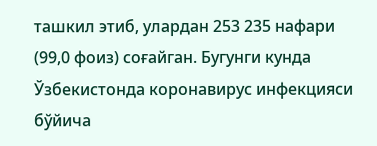ташкил этиб, улардан 253 235 нафари (99,0 фоиз) соғайган. Бугунги кунда Ўзбекистонда коронавирус инфекцияси бўйича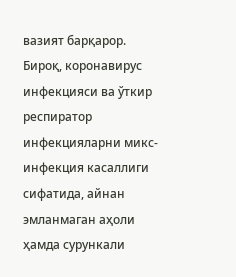вазият барқарор. Бироқ, коронавирус инфекцияси ва ўткир респиратор инфекцияларни микс-инфекция касаллиги сифатида, айнан эмланмаган аҳоли ҳамда сурункали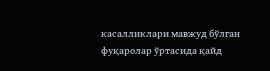касалликлари мавжуд бўлган фуқаролар ўртасида қайд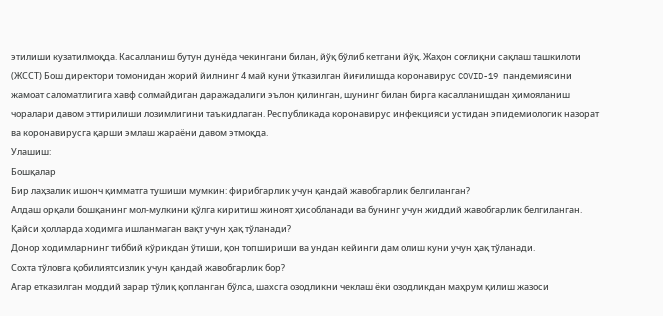этилиши кузатилмоқда. Касалланиш бутун дунёда чекингани билан, йўқ бўлиб кетгани йўқ. Жаҳон соғлиқни сақлаш ташкилоти (ЖССТ) Бош директори томонидан жорий йилнинг 4 май куни ўтказилган йиғилишда коронавирус COVID-19 пандемиясини жамоат саломатлигига хавф солмайдиган даражадалиги эълон қилинган, шунинг билан бирга касалланишдан ҳимояланиш чоралари давом эттирилиши лозимлигини таъкидлаган. Республикада коронавирус инфекцияси устидан эпидемиологик назорат ва коронавирусга қарши эмлаш жараёни давом этмоқда.
Улашиш:
Бошқалар
Бир лаҳзалик ишонч қимматга тушиши мумкин: фирибгарлик учун қандай жавобгарлик белгиланган?
Алдаш орқали бошқанинг мол-мулкини қўлга киритиш жиноят ҳисобланади ва бунинг учун жиддий жавобгарлик белгиланган.
Қайси ҳолларда ходимга ишланмаган вақт учун ҳақ тўланади?
Донор ходимларнинг тиббий кўрикдан ўтиши, қон топшириши ва ундан кейинги дам олиш куни учун ҳақ тўланади.
Сохта тўловга қобилиятсизлик учун қандай жавобгарлик бор?
Агар етказилган моддий зарар тўлиқ қопланган бўлса, шахсга озодликни чеклаш ёки озодликдан маҳрум қилиш жазоси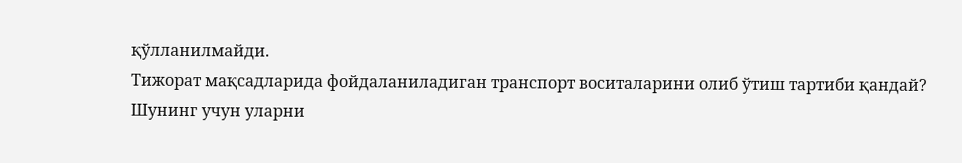қўлланилмайди.
Тижорат мақсадларида фойдаланиладиган транспорт воситаларини олиб ўтиш тартиби қандай?
Шунинг учун уларни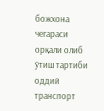божхона чегараси орқали олиб ўтиш тартиби оддий транспорт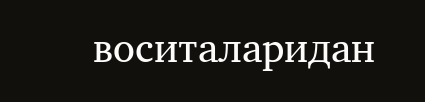воситаларидан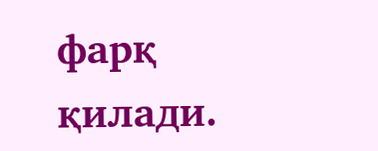фарқ қилади.